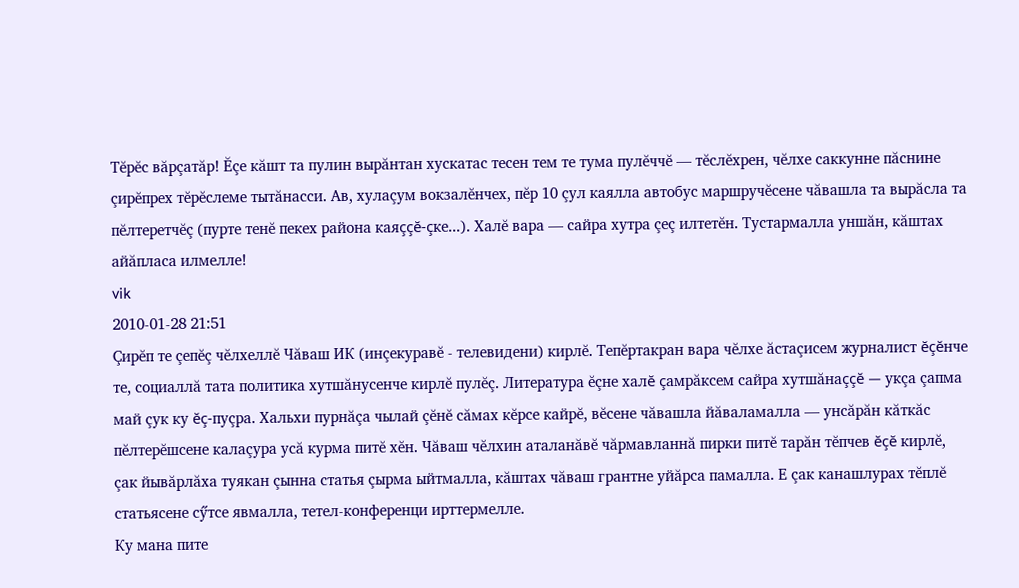Тĕрĕс вăрçатăр! Ĕçе кăшт та пулин вырăнтан хускатас тесен тем те тума пулĕччĕ — тĕслĕхрен, чĕлхе саккунне пăснине çирĕпрех тĕрĕслеме тытăнасси. Ав, хулаçум вокзалĕнчех, пĕр 10 çул каялла автобус маршручĕсене чăвашла та вырăсла та пĕлтеретчĕç (пурте тенĕ пекех района каяççĕ-çке...). Халĕ вара — сайра хутра çеç илтетĕн. Тустармалла уншăн, кăштах айăпласа илмелле!
vik
2010-01-28 21:51
Çирĕп те çепĕç чĕлхеллĕ Чăваш ИК (инçекуравĕ - телевидени) кирлĕ. Тепĕртакран вара чĕлхе ăстаçисем журналист ĕçĕнче те, социаллă тата политика хутшăнусенче кирлĕ пулĕç. Литература ĕçне халĕ çамрăксем сайра хутшăнаççĕ — укçа çапма май çук ку ĕç-пуçра. Хальхи пурнăçа чылай çĕнĕ сăмах кĕрсе кайрĕ, вĕсене чăвашла йăваламалла — унсăрăн кăткăс пĕлтерĕшсене калаçура усă курма питĕ хĕн. Чăваш чĕлхин аталанăвĕ чăрмавланнă пирки питĕ тарăн тĕпчев ĕçĕ кирлĕ, çак йывăрлăха туякан çынна статья çырма ыйтмалла, кăштах чăваш грантне уйăрса памалла. Е çак канашлурах тĕплĕ статьясене сӳтсе явмалла, тетел-конференци ирттермелле.
Ку мана пите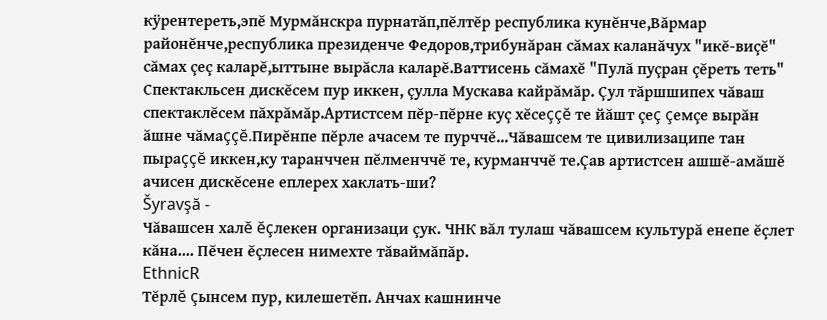кÿрентереть,эпĕ Мурмăнскра пурнатăп,пĕлтĕр республика кунĕнче,Вăрмар районĕнче,республика президенче Федоров,трибунăран сăмах каланăчух "икĕ-виçĕ" сăмах çеç каларĕ,ыттыне вырăсла каларĕ.Ваттисень сăмахĕ "Пулă пуçран çĕреть теть"
Спектакльсен дискĕсем пур иккен, çулла Мускава кайрăмăр. Çул тăршшипех чăваш спектаклĕсем пăхрăмăр.Артистсем пĕр-пĕрне куç хĕсеççĕ те йăшт çеç çемçе вырăн ăшне чăмаççĕ.Пирĕнпе пĕрле ачасем те пурччĕ...Чăвашсем те цивилизаципе тан пыраççĕ иккен,ку таранччен пĕлменччĕ те, курманччĕ те.Çав артистсен ашшĕ-амăшĕ ачисен дискĕсене еплерех хаклать-ши?
Šyravşă -
Чăвашсен халĕ ĕçлекен организаци çук. ЧНК вăл тулаш чăвашсем культурă енепе ĕçлет кăна.... Пĕчен ĕçлесен нимехте тăваймăпăр.
EthnicR
Тĕрлĕ çынсем пур, килешетĕп. Анчах кашнинче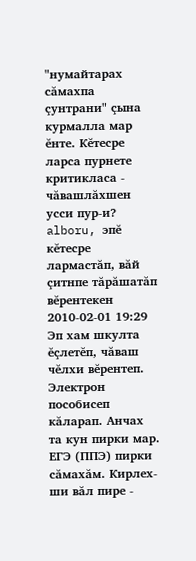"нумайтарах сăмахпа çунтрани" çына курмалла мар ĕнте. Кĕтесре ларса пурнете критикласа - чăвашлăхшен усси пур-и?
alboru, эпĕ кĕтесре лармастăп, вăй çитнпе тăрăшатăп
вĕрентекен
2010-02-01 19:29
Эп хам шкулта ĕçлетĕп, чăваш чĕлхи вĕрентеп. Электрон пособисеп кăларап. Анчах та кун пирки мар. ЕГЭ (ППЭ) пирки сăмахăм. Кирлех-ши вăл пире -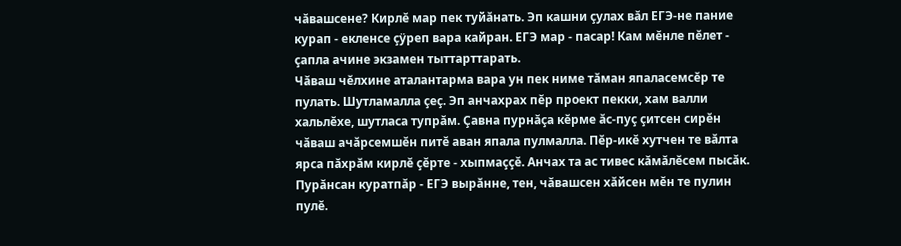чăвашсене? Кирлĕ мар пек туйăнать. Эп кашни çулах вăл ЕГЭ-не пание курап - екленсе çÿреп вара кайран. ЕГЭ мар - пасар! Кам мĕнле пĕлет - çапла ачине экзамен тыттарттарать.
Чăваш чĕлхине аталантарма вара ун пек ниме тăман япаласемсĕр те пулать. Шутламалла çеç. Эп анчахрах пĕр проект пекки, хам валли хальлĕхе, шутласа тупрăм. Çавна пурнăçа кĕрме ăс-пуç çитсен сирĕн чăваш ачăрсемшĕн питĕ аван япала пулмалла. Пĕр-икĕ хутчен те вăлта ярса пăхрăм кирлĕ çĕрте - хыпмаççĕ. Анчах та ас тивес кăмăлĕсем пысăк. Пурăнсан куратпăр - ЕГЭ вырăнне, тен, чăвашсен хăйсен мĕн те пулин пулĕ.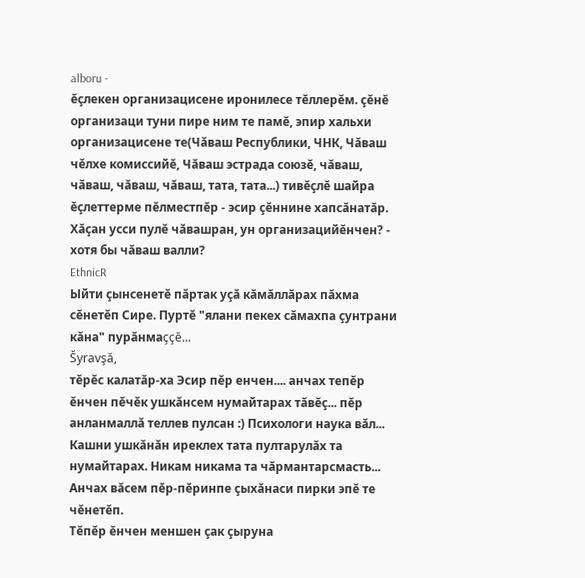alboru -
ĕçлекен организацисене иронилесе тĕллерĕм. çĕнĕ организаци туни пире ним те памĕ, эпир хальхи организацисене те(Чăваш Республики, ЧНК, Чăваш чĕлхе комиссийĕ, Чăваш эстрада союзĕ, чăваш, чăваш, чăваш, чăваш, тата, тата...) тивĕçлĕ шайра ĕçлеттерме пĕлместпĕр - эсир çĕннине хапсăнатăр. Хăçан усси пулĕ чăвашран, ун организацийĕнчен? - хотя бы чăваш валли?
EthnicR
Ыйти çынсенетĕ пăртак уçă кăмăллăрах пăхма сĕнетĕп Сире. Пуртĕ "ялани пекех сăмахпа çунтрани кăна" пурăнмаççĕ...
Šyravşă,
тĕрĕс калатăр-ха Эсир пĕр енчен.... анчах тепĕр ĕнчен пĕчĕк ушкăнсем нумайтарах тăвĕç... пĕр анланмаллă теллев пулсан :) Психологи наука вăл... Кашни ушкăнăн иреклех тата пултарулăх та нумайтарах. Никам никама та чăрмантарсмасть... Анчах вăсем пĕр-пĕринпе çыхăнаси пирки эпĕ те чĕнетĕп.
Тĕпĕр ĕнчен меншен çак çыруна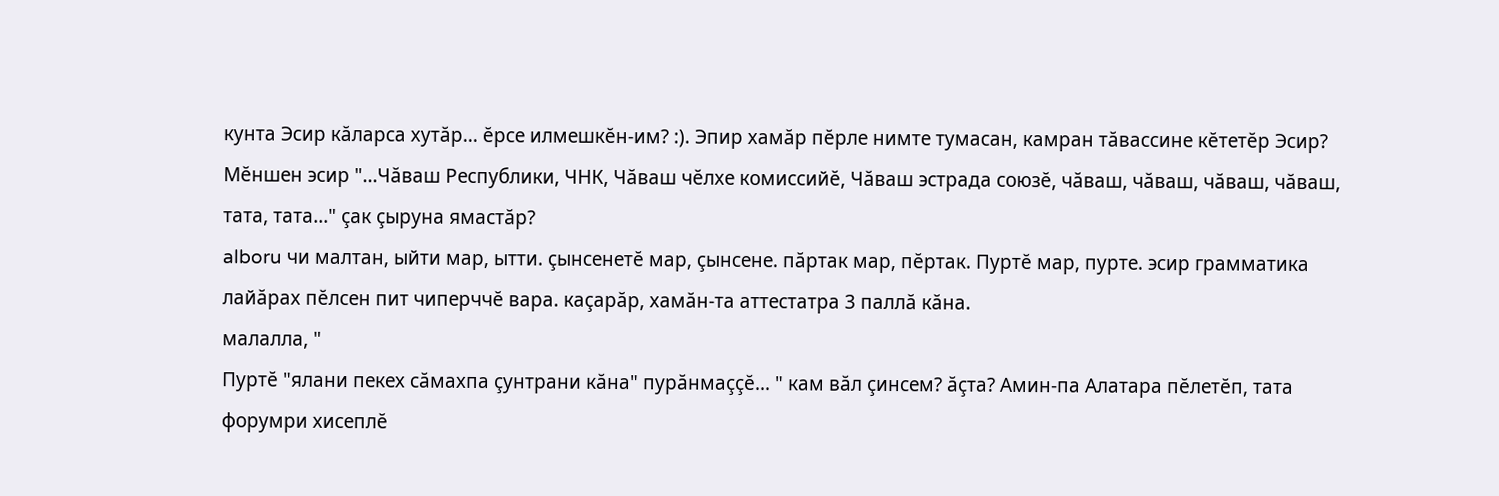кунта Эсир кăларса хутăр... ĕрсе илмешкĕн-им? :). Эпир хамăр пĕрле нимте тумасан, камран тăвассине кĕтетĕр Эсир? Мĕншен эсир "...Чăваш Республики, ЧНК, Чăваш чĕлхе комиссийĕ, Чăваш эстрада союзĕ, чăваш, чăваш, чăваш, чăваш, тата, тата..." çак çыруна ямастăр?
alboru чи малтан, ыйти мар, ытти. çынсенетĕ мар, çынсене. пăртак мар, пĕртак. Пуртĕ мар, пурте. эсир грамматика лайăрах пĕлсен пит чиперччĕ вара. каçарăр, хамăн-та аттестатра 3 паллă кăна.
малалла, "
Пуртĕ "ялани пекех сăмахпа çунтрани кăна" пурăнмаççĕ... " кам вăл çинсем? ăçта? Амин-па Алатара пĕлетĕп, тата форумри хисеплĕ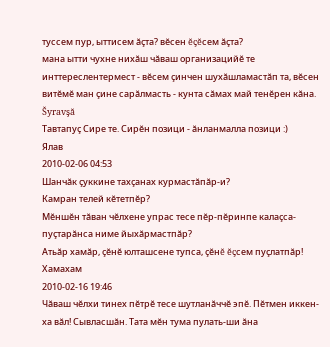туссем пур, ыттисем ăçта? вĕсен ĕçĕсем ăçта?
мана ытти чухне нихăш чăваш организацийĕ те инттереслентермест - вĕсем çинчен шухăшламастăп та, вĕсен витĕмĕ ман çине сарăлмасть - кунта сăмах май тенĕрен кăна.
Šyravşă
Тавтапуç Сире те. Сирĕн позици - ăнланмалла позици :)
Ялав
2010-02-06 04:53
Шанчăк çуккине тахçанах курмастăпăр-и?
Камран телей кĕтетпĕр?
Мĕншĕн тăван чĕлхене упрас тесе пĕр-пĕринпе калаçса-пуçтарăнса ниме йыхăрмастпăр?
Атьăр хамăр, çĕнĕ юлташсене тупса, çĕнĕ ĕçсем пуçлатпăр!
Хамахам
2010-02-16 19:46
Чăваш чĕлхи тинех пĕтрĕ тесе шутланăччĕ эпĕ. Пĕтмен иккен-ха вăл! Сывласшăн. Тата мĕн тума пулать-ши ăна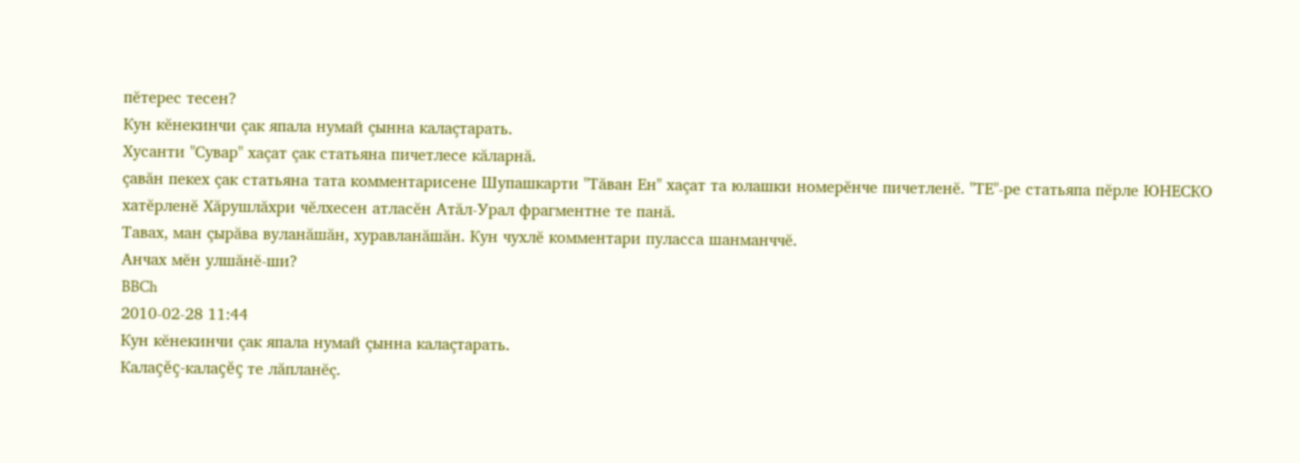пĕтерес тесен?
Кун кĕнекинчи çак япала нумай çынна калаçтарать.
Хусанти "Сувар" хаçат çак статьяна пичетлесе кăларнă.
çавăн пекех çак статьяна тата комментарисене Шупашкарти "Тăван Ен" хаçат та юлашки номерĕнче пичетленĕ. "ТЕ"-ре статьяпа пĕрле ЮНЕСКО хатĕрленĕ Хăрушлăхри чĕлхесен атласĕн Атăл-Урал фрагментне те панă.
Тавах, ман çырăва вуланăшăн, хуравланăшăн. Кун чухлĕ комментари пуласса шанманччĕ.
Анчах мĕн улшăнĕ-ши?
BBCh
2010-02-28 11:44
Кун кĕнекинчи çак япала нумай çынна калаçтарать.
Калаçĕç-калаçĕç те лăпланĕç.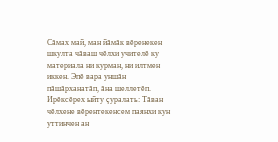Сăмах май, ман йăмăк вĕренекен шкулта чăваш чĕлхи учителĕ ку материала ни курман, ни илтмен иккен. Эпĕ вара уншăн пăшăрханатăп, ăна шеллетĕп. Ирĕксĕрех ыйту çуралать: Тăван чĕлхене вĕрентекенсем паянхи кун уттинчен ан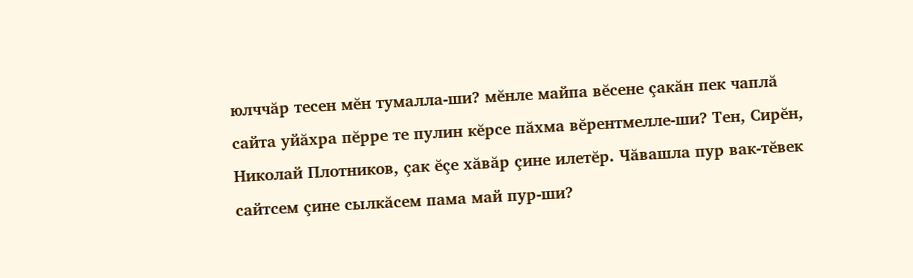юлччăр тесен мĕн тумалла-ши? мĕнле майпа вĕсене çакăн пек чаплă сайта уйăхра пĕрре те пулин кĕрсе пăхма вĕрентмелле-ши? Тен, Сирĕн, Николай Плотников, çак ĕçе хăвăр çине илетĕр. Чăвашла пур вак-тĕвек сайтсем çине сылкăсем пама май пур-ши?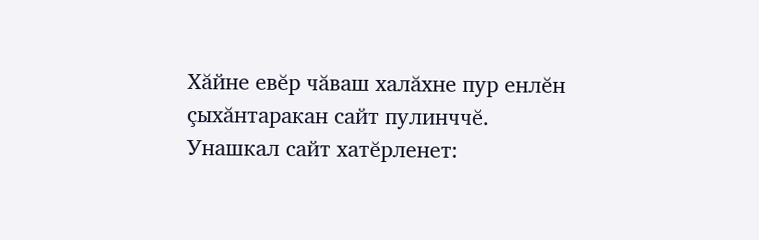Хăйне евĕр чăваш халăхне пур енлĕн çыхăнтаракан сайт пулинччĕ.
Унашкал сайт хатĕрленет: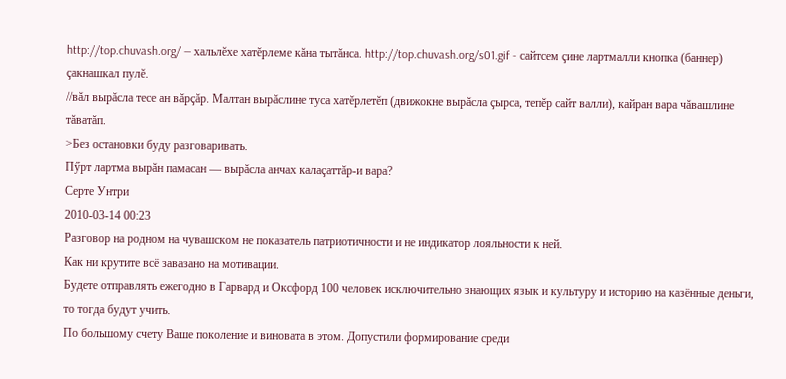http://top.chuvash.org/ — хальлĕхе хатĕрлеме кăна тытăнса. http://top.chuvash.org/s01.gif - сайтсем çине лартмалли кнопка (баннер) çакнашкал пулĕ.
//вăл вырăсла тесе ан вăрçăр. Малтан вырăслине туса хатĕрлетĕп (движокне вырăсла çырса, тепĕр сайт валли), кайран вара чăвашлине тăватăп.
>Без остановки буду разговаривать.
Пӳрт лартма вырăн памасан — вырăсла анчах калаçаттăр-и вара?
Серте Унтри
2010-03-14 00:23
Разговор на родном на чувашском не показатель патриотичности и не индикатор лояльности к ней.
Как ни крутите всё завазано на мотивации.
Будете отправлять ежегодно в Гарвард и Оксфорд 100 человек исключительно знающих язык и культуру и историю на казённые деньги, то тогда будут учить.
По большому счету Ваше поколение и виновата в этом. Допустили формирование среди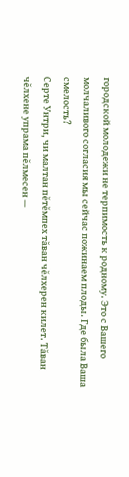городской молодежи не терпимость к родному. Это с Вашего молчаливого согласия мы сейчас пожинаем плоды. Где была Ваша смелость?
Серте Унтри, чи малтан пĕтĕмпех тăван чĕлхерен килет. Тăван чĕлхене упрама пĕлмесен —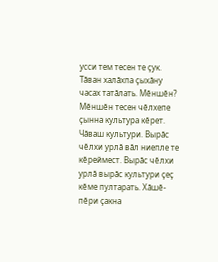усси тем тесен те çук. Тăван халăхпа çыхăну часах татăлать. Мĕншĕн? Мĕншĕн тесен чĕлхепе çынна культура кĕрет. Чăваш культури. Вырăс чĕлхи урлă вăл ниепле те кĕреймест. Вырăс чĕлхи урлă вырăс культури çеç кĕме пултарать. Хăшĕ-пĕри çакна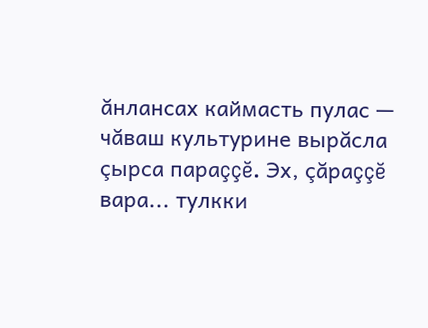ăнлансах каймасть пулас — чăваш культурине вырăсла çырса параççĕ. Эх, çăраççĕ вара... тулкки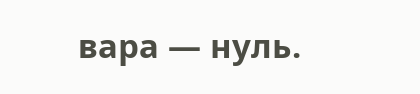вара — нуль.